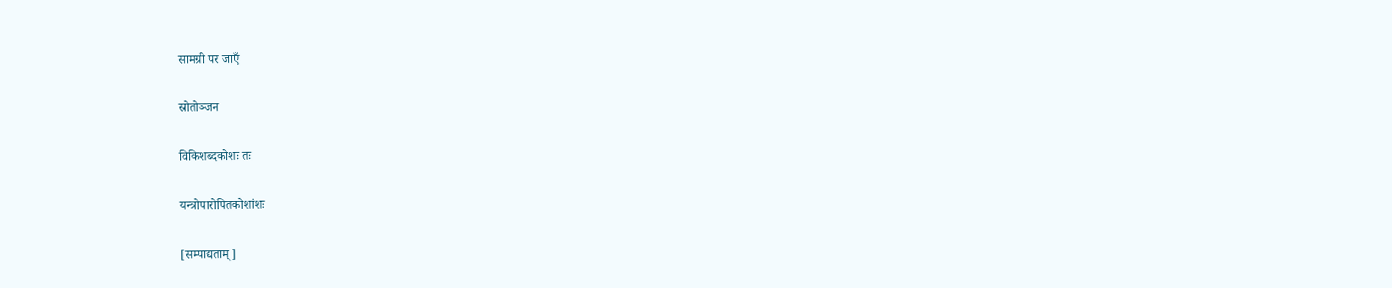सामग्री पर जाएँ

स्रोतोञ्जन

विकिशब्दकोशः तः

यन्त्रोपारोपितकोशांशः

[सम्पाद्यताम्]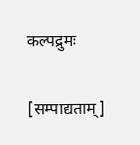कल्पद्रुमः

[सम्पाद्यताम्]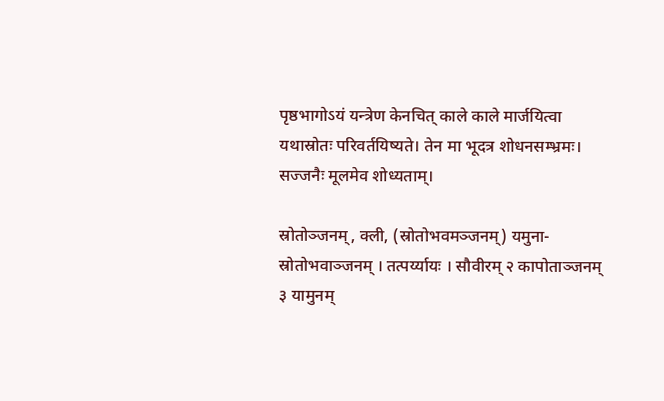पृष्ठभागोऽयं यन्त्रेण केनचित् काले काले मार्जयित्वा यथास्रोतः परिवर्तयिष्यते। तेन मा भूदत्र शोधनसम्भ्रमः। सज्जनैः मूलमेव शोध्यताम्।

स्रोतोञ्जनम्, क्ली, (स्रोतोभवमञ्जनम्) यमुना- स्रोतोभवाञ्जनम् । तत्पर्य्यायः । सौवीरम् २ कापोताञ्जनम् ३ यामुनम्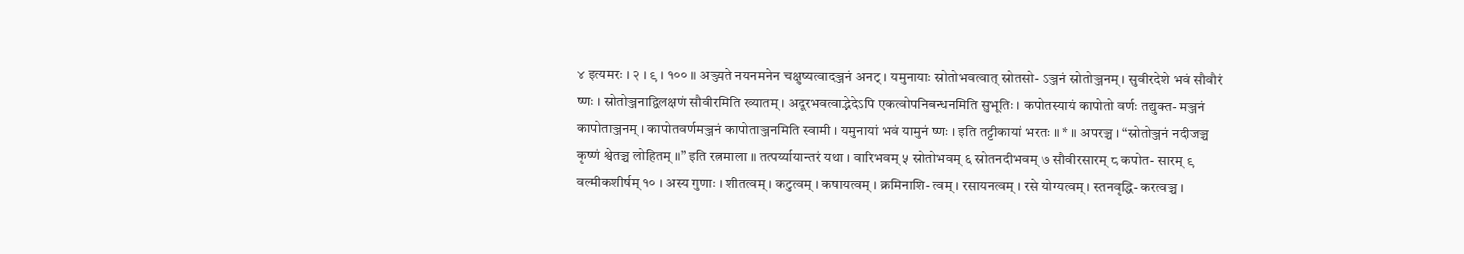४ इत्यमरः । २ । ९ । १०० ॥ अञ्ज्यते नयनमनेन चक्षुष्यत्वादञ्जनं अनट् । यमुनायाः स्रोतोभवत्वात् स्रोतसो- ऽञ्जनं स्रोतोञ्जनम् । सुवीरदेशे भवं सौवौरं ष्णः । स्रोतोञ्जनाद्विलक्षणं सौवीरमिति ख्यातम् । अदूरभवत्वाद्भेदेऽपि एकत्वोपनिबन्धनमिति सुभूतिः । कपोतस्यायं कापोतो वर्णः तद्युक्त- मञ्जनं कापोताञ्जनम् । कापोतवर्णमञ्जनं कापोताञ्जनमिति स्वामी । यमुनायां भवं यामुनं ष्णः । इति तट्टीकायां भरतः ॥ * ॥ अपरञ्च । “स्रोतोञ्जनं नदीजञ्च कृष्णं श्वेतञ्च लोहितम् ॥” इति रत्नमाला ॥ तत्पर्य्यायान्तरं यथा । वारिभवम् ५ स्रोतोभवम् ६ स्रोतनदीभवम् ७ सौवीरसारम् ८ कपोत- सारम् ९ वल्मीकशीर्षम् १० । अस्य गुणाः । शीतत्वम् । कटुत्वम् । कषायत्वम् । क्रमिनाशि- त्वम् । रसायनत्वम् । रसे योग्यत्वम् । स्तनवृद्धि- करत्वञ्च ।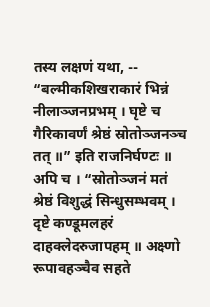तस्य लक्षणं यथा, -- “बल्मीकशिखराकारं भिन्नं नीलाञ्जनप्रभम् । घृष्टे च गैरिकावर्णं श्रेष्ठं स्रोतोञ्जनञ्च तत् ॥” इति राजनिर्घण्टः ॥ अपि च । “स्रोतोञ्जनं मतं श्रेष्ठं विशुद्धं सिन्धुसम्भवम् । दृष्टे कण्डूमलहरं दाहक्लेदरुजापहम् ॥ अक्ष्णो रूपावहञ्चैव सहते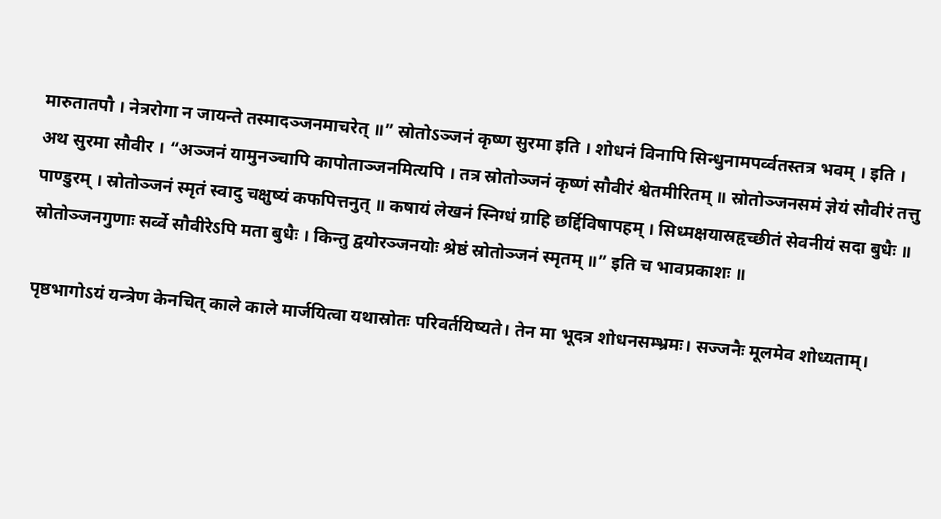मारुतातपौ । नेत्ररोगा न जायन्ते तस्मादञ्जनमाचरेत् ॥” स्रोतोऽञ्जनं कृष्ण सुरमा इति । शोधनं विनापि सिन्धुनामपर्व्वतस्तत्र भवम् । इति । अथ सुरमा सौवीर । “अञ्जनं यामुनञ्चापि कापोताञ्जनमित्यपि । तत्र स्रोतोञ्जनं कृष्णं सौवीरं श्वेतमीरितम् ॥ स्रोतोञ्जनसमं ज्ञेयं सौवीरं तत्तु पाण्डुरम् । स्रोतोञ्जनं स्मृतं स्वादु चक्षुष्यं कफपित्तनुत् ॥ कषायं लेखनं स्निग्धं ग्राहि छर्द्दिविषापहम् । सिध्मक्षयास्रहृच्छीतं सेवनीयं सदा बुधैः ॥ स्रोतोञ्जनगुणाः सर्व्वे सौवीरेऽपि मता बुधैः । किन्तु द्वयोरञ्जनयोः श्रेष्ठं स्रोतोञ्जनं स्मृतम् ॥” इति च भावप्रकाशः ॥

पृष्ठभागोऽयं यन्त्रेण केनचित् काले काले मार्जयित्वा यथास्रोतः परिवर्तयिष्यते। तेन मा भूदत्र शोधनसम्भ्रमः। सज्जनैः मूलमेव शोध्यताम्।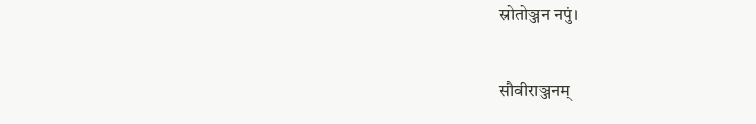स्रोतोञ्जन नपुं।

सौवीराञ्जनम्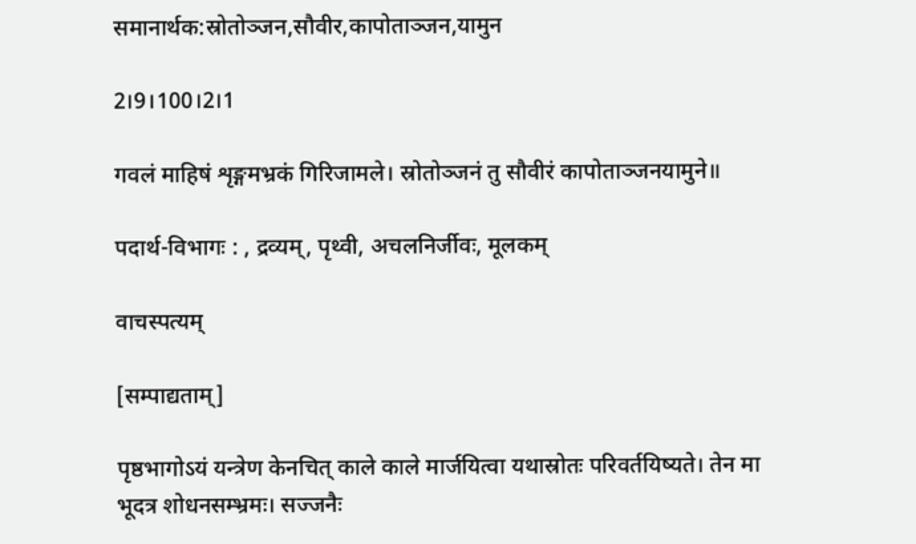समानार्थक:स्रोतोञ्जन,सौवीर,कापोताञ्जन,यामुन

2।9।100।2।1

गवलं माहिषं शृङ्गमभ्रकं गिरिजामले। स्रोतोञ्जनं तु सौवीरं कापोताञ्जनयामुने॥

पदार्थ-विभागः : , द्रव्यम्, पृथ्वी, अचलनिर्जीवः, मूलकम्

वाचस्पत्यम्

[सम्पाद्यताम्]

पृष्ठभागोऽयं यन्त्रेण केनचित् काले काले मार्जयित्वा यथास्रोतः परिवर्तयिष्यते। तेन मा भूदत्र शोधनसम्भ्रमः। सज्जनैः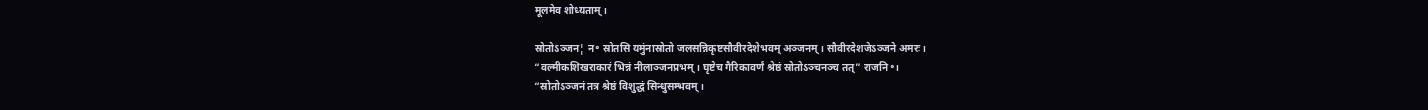मूलमेव शोध्यताम्।

स्रोतोऽञ्जन¦ न॰ स्रोतसि यमुंनास्रोतो जलसन्निकृष्टसौवीरदेशेभवम् अञ्जनम्। सौवीरदेशजेऽञ्जने अमरः।
“वल्मीकशिखराकारं भिन्नं नीलाञ्जनप्रभम्। घृष्टेच गैरिकावर्णं श्रेष्ठं स्रोतोऽञ्चनञ्च तत्” राजनि॰।
“स्रोतोऽञ्जनं तत्र श्रेष्ठं विशुद्धं सिन्धुसम्भवम्।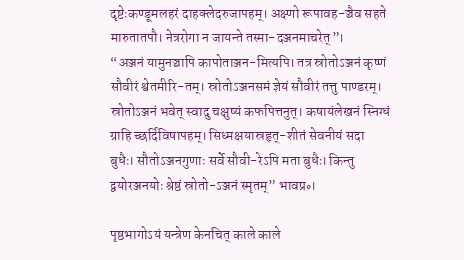दृष्टेःकण्डूमलहरं दाहक्लेदरुजापहम्। अक्ष्णो रूपावह-ञ्चैव सहते मारुतातपौ। नेत्ररोगा न जायन्ते तस्मा-दञ्जनमाचरेत्”।
“अञ्जनं यामुनञ्चापि कापोताञ्जन-मित्यपि। तत्र स्रोतोऽञ्जनं कृष्णं सौवीरं श्वेतमीरि-तम्। स्रोतोऽञ्जनसमं ज्ञेयं सौवीरं तत्तु पाण्डरम्। स्रोतोऽञ्जनं भवेत् स्वादु चक्षुष्यं कफपित्तनुत्। कषायंलेखनं स्निग्धं ग्राहि च्छर्दिविषापहम्। सिध्मक्षयास्रहृत्-शीतं सेवनीयं सदा बुधैः। सौतोऽञ्जनगुणाः सर्वे सौवी-रेऽपि मता बुधैः। किन्तु द्वयोरञ्जनयोः श्रेष्ठं स्रोतो-ऽञ्जनं स्मृतम्” भावप्र॰।

पृष्ठभागोऽयं यन्त्रेण केनचित् काले काले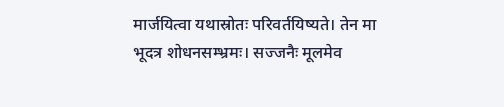मार्जयित्वा यथास्रोतः परिवर्तयिष्यते। तेन मा भूदत्र शोधनसम्भ्रमः। सज्जनैः मूलमेव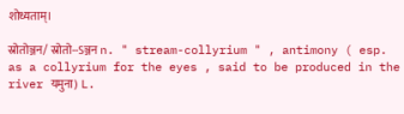शोध्यताम्।

स्रोतोञ्जन/ स्रोतो--ऽञ्जन n. " stream-collyrium " , antimony ( esp. as a collyrium for the eyes , said to be produced in the river यमुना) L.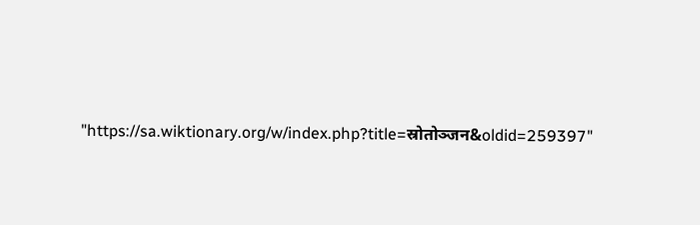"https://sa.wiktionary.org/w/index.php?title=स्रोतोञ्जन&oldid=259397"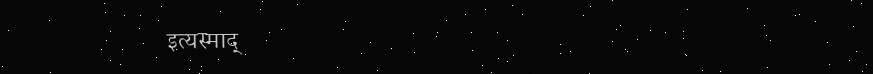इत्यस्माद्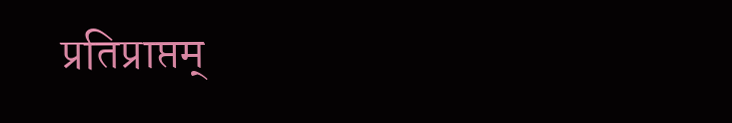प्रतिप्राप्तम्